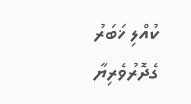ކުއްލި ޚަބަރު
ގެދޮރުވެރިޔާ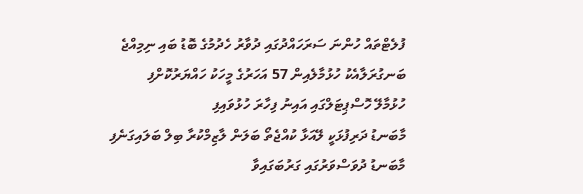ފުލެޓްތައް ހުންނަ ސަރަހައްދުގައި ދުވާރު ހެދުމުގެ ބޮޑު ބައި ނިމިއްޖެ
ބަނގުރަލާއެކު ހުޅުމާލެއިން 57 އަހަރުގެ މީހަކު ހައްޔަރުކޮށްފި
ހުޅުމާލޭ ހޮސްޕިޓަލްގައި އައިނު ފިހާރަ ހުޅުވައިފި
މާބަނޑު ދަރިފުޅަކީ ލޭއަޅާ ކުއްޖެތޯ ބަލަން ލާޒިމްކުރާ ބިލް ބަލައިގަނެފި
މާބަނޑު ދުވަސްވަރުގައި ގަރުބަގައިވާ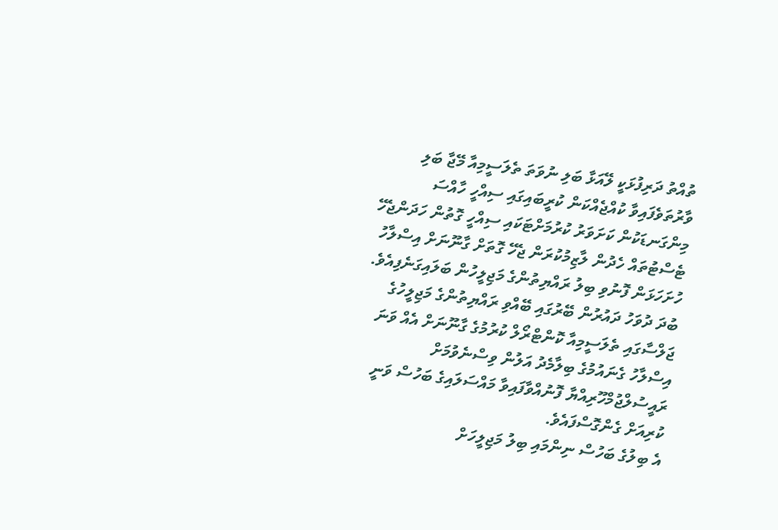ތުއްތު ދަރިފުޅަކީ ލޭއަޅާ ބަލި ނުވަތަ ތެލަސީމިއާ މޭޖާ ބަލި ވާރުތަވެފައިވާ ކުއްޖެއްކަން ކުރީބައިގައި ސިއްހީ ހާއްސަ މިންގަނޑަކުން ކަށަވަރު ކުރުމަށްޓަކައި ސިއްހީ ގޮތުން ހަދަންޖެހޭ ޓެސްޓުތައް ހެދުން ލާޒިމުކުރަން ޖެހޭ ގޮތަށް ގާނޫނަށް އިސްލާހު ހުށަހަޅަން ފޮނުވި ބިލު ރައްޔިތުންގެ މަޖިލީހުން ބަލައިގަނެފިއެވެ.
ބުދަ ދުވަހު ދައުރުން ބޭރުގައި ބޭއްވި ރައްޔިތުންގެ މަޖިލީހުގެ ޖަލްސާގައި ތެލަސީމިއާ ކޮންޓްރޯލް ކުރުމުގެ ގާނޫނަށް އެއް ވަނަ އިސްލާހު ގެނައުމުގެ ބިލާމެދު އަލުން ވިސްނެވުމަށް ރައީސުލްޖުމްހޫރިއްޔާ ފޮނުއްވާފައިވާ މައްސަލައިގެ ބަހުސް ވަނީ ކުރިއަށް ގެންގޮސްފައެވެ.
އެ ބިލުގެ ބަހުސް ނިންމައި ބިލު މަޖިލީހަށް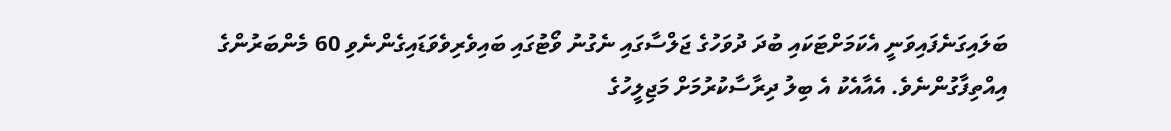ބަލައިގަނެފައިވަނީ އެކަމަށްޓަކައި ބުދަ ދުވަހުގެ ޖަލްސާގައި ނެގުނު ވޯޓުގައި ބައިވެރިވެވަޑައިގެންނެވި 60 މެންބަރުންގެ އިއްތިފާގުންނެވެ. އެއާއެކު އެ ބިލު ދިރާސާކުރުމަށް މަޖިލީހުގެ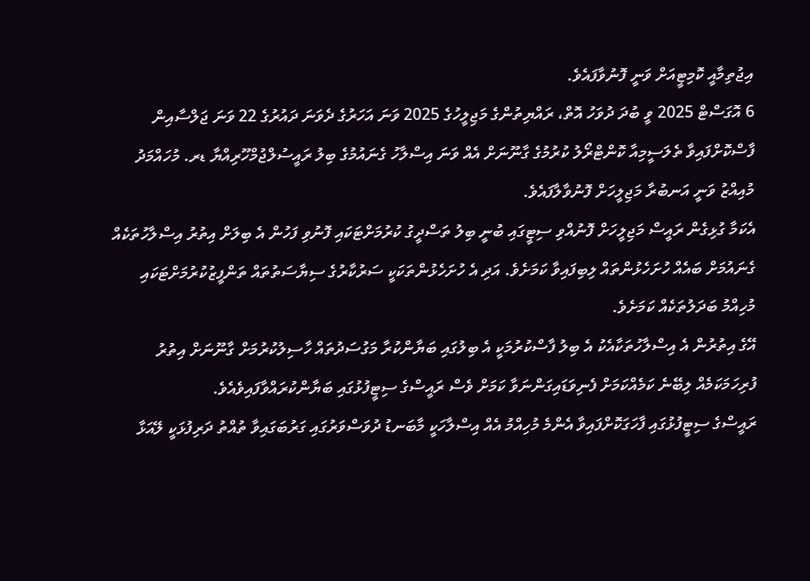އިޖުތިމާއީ ކޮމިޓީއަށް ވަނީ ފޮނުވާފައެވެ.
6 އޮގަސްޓް 2025 ވީ ބުދަ ދުވަހު އޮތް، ރައްޔިތުންގެ މަޖިލީހުގެ 2025 ވަނަ އަހަރުގެ ދެވަނަ ދައުރުގެ 22 ވަނަ ޖަލްސާއިން ފާސްކޮށްފައިވާ ތެލަސީމިއާ ކޮންޓްރޯލު ކުރުމުގެ ގާނޫނަށް އެއް ވަނަ އިސްލާހު ގެނައުމުގެ ބިލު ރައީސުލްޖުމްހޫރިއްޔާ ޑރ. މުހައްމަދު މުއިއްޒު ވަނީ އަނބުރާ މަޖިލީހަށް ފޮނުވާލާފައެވެ.
އެކަމާ ގުޅިގެން ރައީސް މަޖިލީހަށް ފޮނުއްވި ސިޓީގައި ބުނީ ބިލު ތަސްދީގު ކުރުމަށްޓަކައި ފޮނުވި ފަހުން އެ ބިލަށް އިތުރު އިސްލާހުތަކެއް ގެނައުމަށް ބައެއް ހުށަހެޅުންތައް ލިބިފައިވާ ކަމަށެވެ. އަދި އެ ހުށަހެޅުންތަކަކީ ސަރުކާރުގެ ސިޔާސަތުތައް ތަންފީޒުކުރުމަށްޓަކައި މުހިއްމު ބަދަލުތަކެއް ކަމަށެވެ.
އޭގެ އިތުރުން އެ އިސްލާހުތަކާއެކު އެ ބިލު ފާސްކުރުމަކީ އެ ބިލުގައި ބަޔާންކުރާ މަގުސަދުތައް ހާސިލުކުރުމަށް ގާނޫނަށް އިތުރު ފުރިހަމަކަމެއް ލިބޭނެ ކަމެއްކަމަށް ފެނިވަޑައިގަންނަވާ ކަމަށް ވެސް ރައީސްގެ ސިޓީފުޅުގައި ބަޔާންކުރައްވާފައިވެއެވެ.
ރައީސްގެ ސިޓީފުޅުގައި ފާހަގަކޮށްފައިވާ އެންމެ މުހިއްމު އެއް އިސްލާހަކީ މާބަނޑު ދުވަސްވަރުގައި ގަރުބަގައިވާ ތުއްތު ދަރިފުޅަކީ ލޭއަޅާ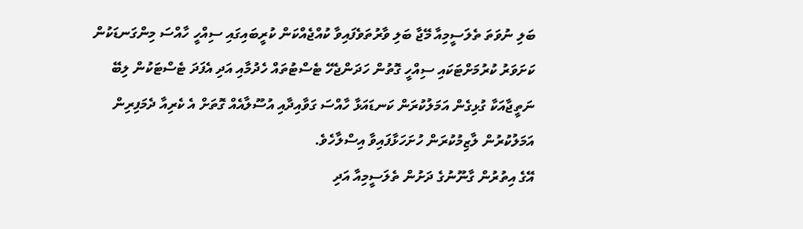ބަލި ނުވަތަ ތެލަސީމިއާ މޭޖާ ބަލި ވާރުތަވެފައިވާ ކުއްޖެއްކަން ކުރީބައިގައި ސިއްހީ ހާއްސަ މިންގަނޑަކުން ކަށަވަރު ކުރުމަށްޓަކައި ސިއްހީ ގޮތުން ހަދަންޖެހޭ ޓެސްޓުތައް ހެދުމާއި އަދި އެފަދަ ޓެސްޓަކުން ލިބޭ ނަތީޖާއަކާ ގުޅިގެން އަމަލުކުރަން ކަނޑައަޅާ ހާއްސަ ގަވާއިދާއި އުސޫލާއެއް ގޮތަށް އެ ކެރިއާ ދެމަފިރިން އަމަލުކުރުން ލާޒިމުކުރަން ހުށަހަޅާފައިވާ އިސްލާހެވެ.
އޭގެ އިތުރުން ގާނޫނުގެ ދަށުން ތެލަސީމިއާ އަދި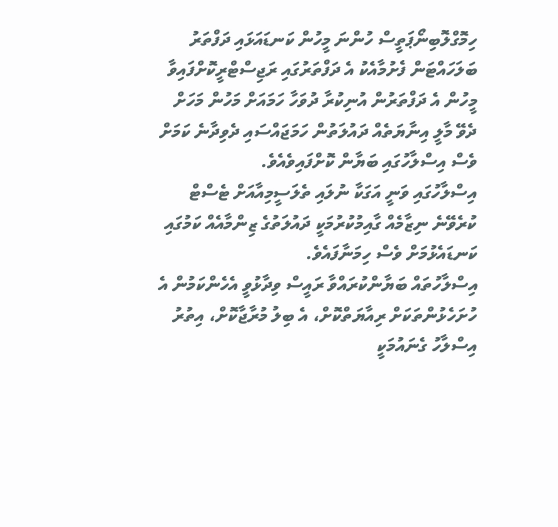ހިމޮގްލޮބިނޯޕަތީސް ހުންނަ މީހުން ކަނޑައަޅައި ދަފްތަރު ބަލަހައްޓަން ފެށުމާއެކު އެ ދަފްތަރުގައި ރަޖިސްޓްރީކޮށްފައިވާ މީހުން އެ ދަފްތަރުން އުނިކުރާ ދުވަހާ ހަމައަށް މަހުން މަހަށް ދެވޭ މާލީ އިނާޔަތެއް ދައުލަތުން ހަމަޖައްސައި ދެވިދާނެ ކަމަށް ވެސް އިސްލާހުގައި ބަޔާން ކޮށްފައިވެއެވެ.
އިސްލާހުގައި ވަނީ އަގަކާ ނުލައި ތެލަސީމިއާއަށް ޓެސްޓް ކުރެވޭނެ ނިޒާމެއް ގާއިމުކުރުމަކީ ދައުލަތުގެ ޒިންމާއެއް ކަމުގައި ކަނޑައެޅުމަށް ވެސް ހިމަނާފައެވެ.
އިސްލާހުތައް ބަޔާންކުރައްވާ ރައީސް ވިދާޅުވީ އެހެންކަމުން އެ ހުށަހެޅުންތަކަށް ރިއާޔަތްކޮށް، އެ ބިލު މުރާޖާކޮށް، އިތުރު އިސްލާހު ގެނައުމަކީ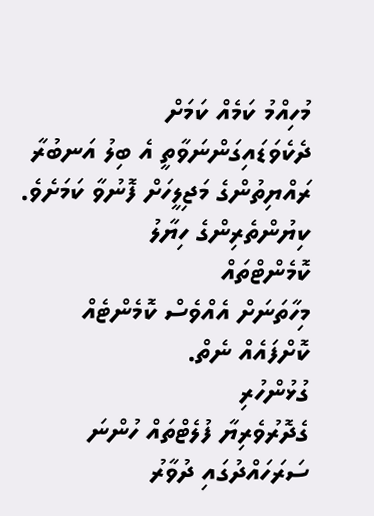މުހިއްމު ކަމެއް ކަމަށް ދެކެވަޑައިގަންނަވާތީ އެ ބިލު އަނބުރާ ރައްޔިތުންގެ މަޖިލީހަށް ފޮނުވާ ކަމަށެވެ.
ކިޔުންތެރިންގެ ހިޔާލު
ކޮމެންޓްތައް
މިހާތަނަށް އެއްވެސް ކޮމެންޓެއް ކޮށްފައެއް ނެތް.
ގުޅުންހުރި
ގެދޮރުވެރިޔާ ފުލެޓްތައް ހުންނަ ސަރަހައްދުގައި ދުވާރު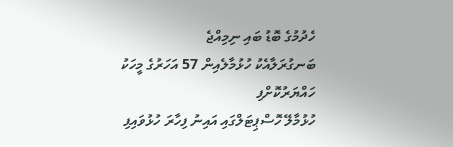ހެދުމުގެ ބޮޑު ބައި ނިމިއްޖެ
ބަނގުރަލާއެކު ހުޅުމާލެއިން 57 އަހަރުގެ މީހަކު ހައްޔަރުކޮށްފި
ހުޅުމާލޭ ހޮސްޕިޓަލްގައި އައިނު ފިހާރަ ހުޅުވައިފި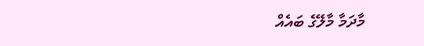މާދަމާ މާލޭގެ ބައެއް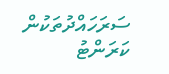ސަރަހައްދުތަކުން ކަރަންޓު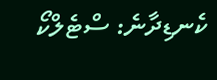ކެނޑިދާނެ: ސްޓެލްކޯ